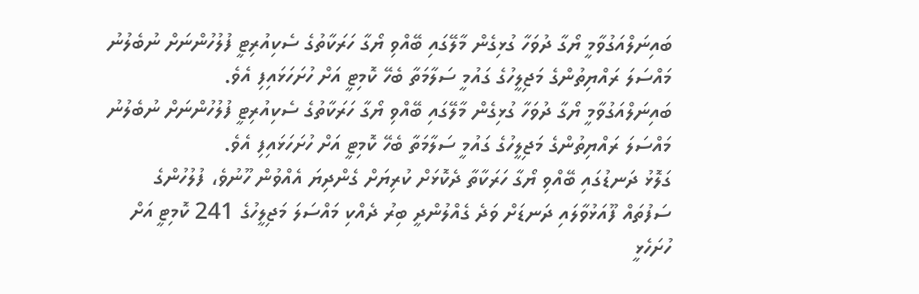ބައިނަލްއަގުވާމީ ޔޯގާ ދުވަހާ ގުޅިގެން މާލޭގައި ބޭއްވި ޔޯގާ ހަރަކާތުގެ ސެކިއުރިޓީ ފުލުހުންނަށް ނުބެލުނު މައްސަލަ ރައްޔިތުންގެ މަޖިލީހުގެ ގައުމީ ސަލާމަތާ ބެހޭ ކޮމިޓީ އަށް ހުށަހަޅައިފި އެވެ.
ބައިނަލްއަގުވާމީ ޔޯގާ ދުވަހާ ގުޅިގެން މާލޭގައި ބޭއްވި ޔޯގާ ހަރަކާތުގެ ސެކިއުރިޓީ ފުލުހުންނަށް ނުބެލުނު މައްސަލަ ރައްޔިތުންގެ މަޖިލީހުގެ ގައުމީ ސަލާމަތާ ބެހޭ ކޮމިޓީ އަށް ހުށަހަޅައިފި އެވެ.
ގަލޮޅު ދަނޑުގައި ބޭއްވި ޔޯގާ ހަރަކާތާ ދެކޮޅަށް ކުރިޔަށް ގެންދިޔަ އެއްވުން ހޫނުވެ، ފުލުހުންގެ ސަފުތައް ފޫއަޅުވާލައި ދަނޑަށް ވަދެ ގެއްލުންދީ ބިރު ދެއްކި މައްސަލަ މަޖިލީހުގެ 241 ކޮމިޓީ އަށް ހުށަހެޅީ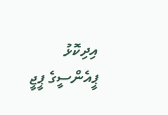އިދިކޮޅު ޕީއެންސީގެ ޕީޖީ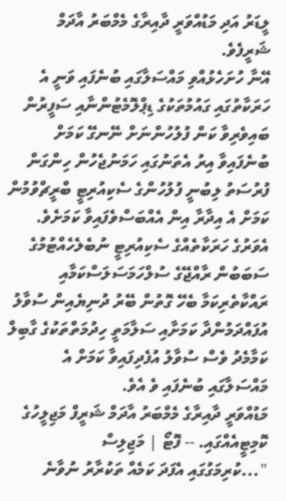ލީޑަރު އަދި މަޑުއްވަރީ ދާއިރާގެ މެމްބަރު އާދަމް ޝަރީފެވެ.
އޭނާ ހުށަހެޅުއްވި މައްސަލާގައި ބުނެފައި ވަނީ އެ ހަރަކާތުގައި ގައުމުތަކުގެ ޑިޕްލޮމެޓުންނާއި ސަފީރުން ބައިވެރިވާ ކަން ފުލުހުންނަށް ނޭނގޭ ކަމަށް ބުނެފައިވާ އިރު އެތަނުގައި ހަމަނުޖެހުން ހިންގަން ފުރުސަތު ލިބުނީ ފުލުހުންގެ ސެކިއުރިޓީ ބްރީޗްވުމުން ކަމަށް އެ އިދާރާ އިން އެއްބަސްވެފައިވާ ކަމަށެވެ.
އެވަރުގެ ހަރަކާތެއްގެ ސެކިއުރިޓީ ނުބެލެހެއްޓުމުގެ ސަބަބުން ރާއްޖޭގެ ސުލްހަމަސަލަސްކަމާއި ރައްކާތެރިކަމާ ބެހޭ ގޮތުން ބޭރު ދުނިޔެއިން ސުވާލު އުފައްދަމުންދާ ކަމަށާއި ސަލާމަތީ ހިދުމަތްތަކުގެ ގާބިލް ކަމާމެދު ވެސް ސުވާލު އުފެދިފައިވާ ކަމަށް އެ މައްސަލާގައި ބުނެފައި ވެ އެވެ.
މަޑުއްވަރީ ދާއިރާގެ މެމްބަރު އާދަމް ޝަރީފް މަޖިލީހުގެ ކޮމިޓީއެއްގައި. -- ފޮޓޯ | މަޖިލިސް
"...ކުރިމަގުގައި އެފަދަ ކަމެއް ތަކުރާރު ނުވާނެ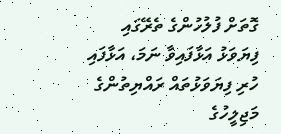ގޮތަށް ފުލުހުންގެ ތެރޭގައި ފިޔަވަޅު އަޅާފައިވާ ނަމަ، އަޅާފައި ހުރި ފިޔަވަޅުތައް ރައްޔިތުންގެ މަޖިލީހުގެ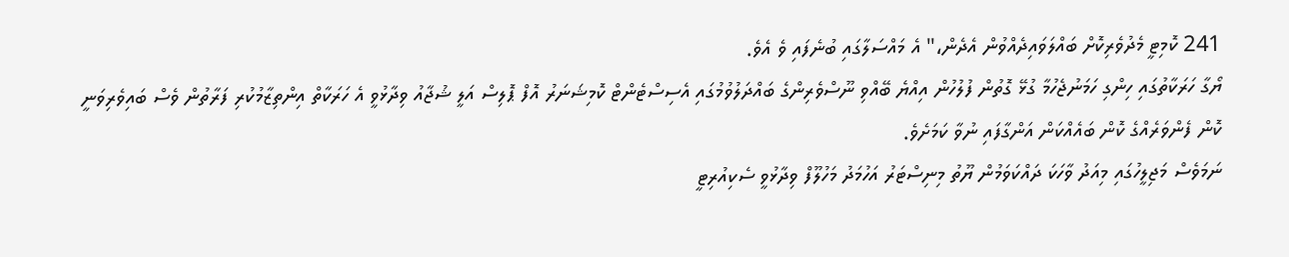241 ކޮމިޓީ މެދުވެރިކޮށް ބައްލަވައިދެއްވުން އެދެން،" އެ މައްސަލާގައި ބުނެފައި ވެ އެވެ.
ޔޯގާ ހަރަކާތުގައި ހިންގި ހަމަނުޖެހުމާ ގުޅޭ ގޮތުން ފުލުހުން އިއްޔެ ބޭއްވި ނޫސްވެރިންގެ ބައްދަލުވުމުގައި އެސިސްޓެންޓް ކޮމިޝަނަރު އޮފް ޕޮލިސް އަލީ ޝުޖާއު ވިދާޅުވީ އެ ހަރަކާތް އިންތިޒާމުކުރި ފަރާތުން ވެސް ބައިވެރިވަނީ ކޮން ފެންވަރެއްގެ ކޮން ބައެއްކަން އަންގާފައި ނުވާ ކަމަށެވެ.
ނަމަވެސް މަޖިލީހުގައި މިއަދު ވާހަކަ ދައްކަވަމުން ޔޫތު މިނިސްޓަރު އަހުމަދު މަހުލޫފް ވިދާޅުވީ ސެކިއުރިޓީ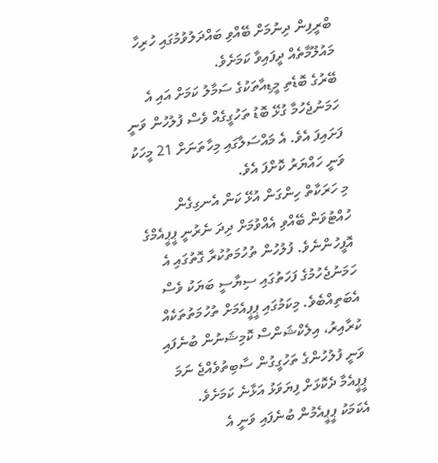ބްރީފިން ދިނުމަށް ބޭއްވި ބައްދަލުވުމުގައި ހުރިހާ މައުލޫމާތެއް ދީފައިވާ ކަމަށެވެ.
ބޭރުގެ ބޮޑެތި މީޑިއާތަކުގެ ސަމާލު ކަމަށް އައި އެ ހަމަނުޖެހުމާ ގުޅޭ ބޮޑު ތަހުގީގެއް ވެސް ފުލުހުން ވަނީ ފަށައިފަ އެވެ. އެ މައްސަލާގައި މިހާތަނަށް 21 މީހަކު ވަނީ ހައްޔަރު ކޮށްފަ އެވެ.
މި ހަރަކާތް ހިންގަން އުޅޭ ކަން އެނގިގެން ހުއްޓުވަން ބޭއްވި އެއްވުމަށް ދިދަ ނެރުނީ ޕީޕީއެމްގެ އޮފީހުންނެވެ. ފުލުހުން ތުހުމަތުކުރާ ގޮތުގައި އެ ހަމަނުޖެހުމުގެ ފަހަތުގައި ސިޔާސީ ބަޔަކު ވެސް އެބަތިއްބެވެ. މިކަމުގައި ޕީޕީއެމަށް ތުހުމަތުތަކެއް ކުރާއިރު، އިލެކްޝަންސް ކޮމިޝަނުން ބުނެފައި ވަނީ ފުލުހުންގެ ތަހުގީގުން ސާބިތުވެއްޖެ ނަމަ ޕީޕީއެމާ ދެކޮޅަށް ފިޔަވަޅު އަޅާނެ ކަމަށެވެ.
އެކަމަކު ޕީޕީއެމުން ބުނެފައި ވަނީ އެ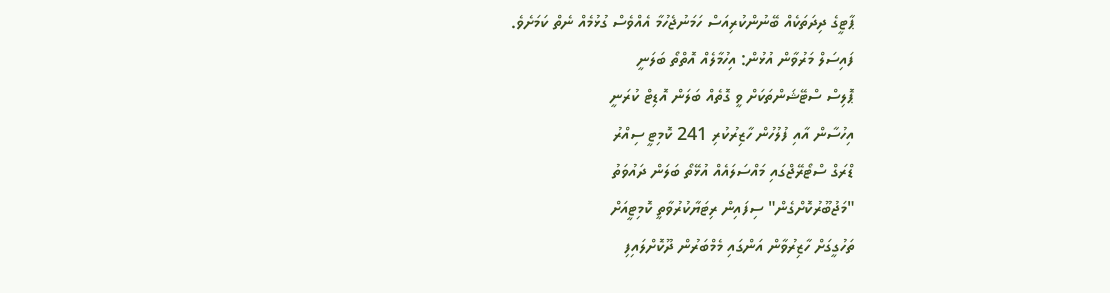ޕާޓީގެ ދިދަތަކެއް ބޭނުންކުރިއަސް ހަމަނުޖެހުމާ އެއްވެސް ގުޅުމެއް ނެތް ކަމަށެވެ.
ފައިސަލް މަރުވާން އުޅުން: އިހުމާލެއް އޮތްތޯ ބަލަނީ
ޕޮލިސް ސްޓޭޝަންތަކަށް ވީ ގޮތެއް ބަލަން އޮޑިޓް ކުރަނީ
އިހުސާން އާއި ފުލުހުން ހާޒިރުކުރި 241 ކޮމިޓީ ސިއްރު
ޑްރަގް ސްޓޯރޭޖްގައި މައްސަލައެއް އުޅޭތޯ ބަލަން ދައުވަތު
"މަޖުބޫރުކޮށްގެން" ސިފައިން ރިޓަޔާކުރުވާތީ ކޮމިޓީއަށް
ތަހުގީގަށް ހާޒިރުވާން އަންގައި މެމްބަރުން ދޫކޮށްލައިފި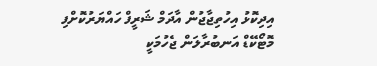އިދިކޮޅު އިހުތިޖާޖުން އާދަމް ޝަރީފް ހައްޔަރުކޮށްފި
މޮޓޯކޭޑް އަނބުރާލަން ޖެހުމަކީ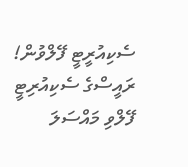ސެކިއުރީޓީ ފޭލްވުން!
ރައީސްގެ ސެކިއުރިޓީ ފޭލްވި މައްސަލަ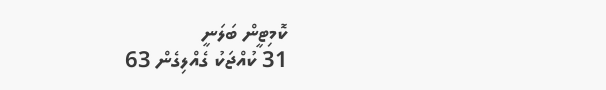ކޮމިޓީން ބަލަނީ
31 ކުއްޖަކު ގެއްލިގެން 63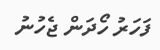ފަހަރު ހޯދަން ޖެހުނު